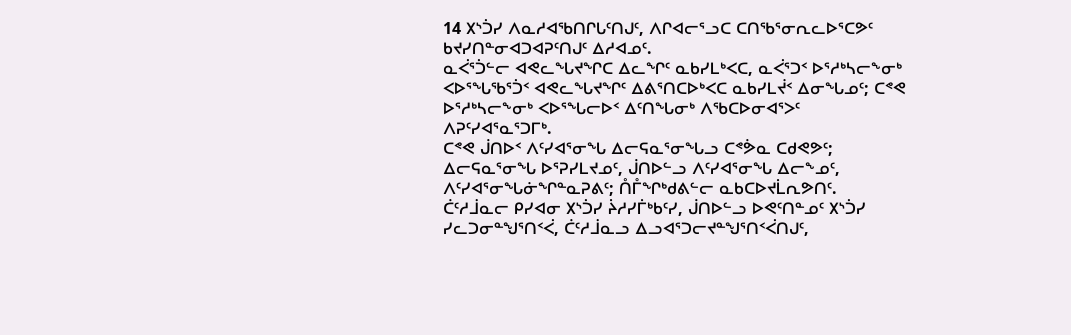14 ᙭ᔅᑑᓯ ᐱᓇᓱᐊᖃᑎᒋᒐᑦᑎᒍᑦ, ᐱᒋᐊᓕᕐᓗᑕ ᑕᑎᖃᕐᓂᕆᓚᐅᕐᑕᕗᑦ ᑲᔪᓯᑎᓐᓂᐊᑐᐊᕈᑦᑎᒍᑦ ᐃᓱᐊᓄᑦ.
ᓇᐹᕐᑑᓪᓕ ᐊᕙᓚᖓᔪᖏᑕ ᐃᓚᖏᑦ ᓇᑲᓯᒪᒃᐸᑕ, ᓇᐹᕐᑐᑉ ᐅᕐᓱᒃᓴᓕᖕᓂᒃ ᐸᐅᕐᖓᖃᕐᑑᑉ ᐊᕙᓚᖓᔪᖏᑦ ᐃᕕᕐᑎᑕᐅᒃᐸᑕ ᓇᑲᓯᒪᔫᑉ ᐃᓂᖓᓄᑦ; ᑕᕝᕙ ᐅᕐᓱᒃᓴᓕᖕᓂᒃ ᐸᐅᕐᖓᓕᐅᑉ ᐃᑦᑎᖓᓂᒃ ᐱᖃᑕᐅᓂᐊᕐᐳᑦ ᐱᕈᑦᓯᐊᕐᓇᕐᑐᒥᒃ.
ᑕᕝᕙ ᒎᑎᐅᑉ ᐱᑦᓯᐊᕐᓂᖓ ᐃᓕᕋᓇᕐᓂᖓᓗ ᑕᕝᕘᓇ ᑕᑯᕙᕗᑦ; ᐃᓕᕋᓇᕐᓂᖓ ᐅᕐᕈᓯᒪᔪᓄᑦ, ᒎᑎᐅᓪᓗ ᐱᑦᓯᐊᕐᓂᖓ ᐃᓕᖕᓄᑦ, ᐱᑦᓯᐊᕐᓂᖓᓃᖏᓐᓇᕈᕕᑦ; ᑍᒤᖏᒃᑯᕕᓪᓕ ᓇᑲᑕᐅᔪᒫᕆᕗᑎᑦ.
ᑖᑦᓱᒨᓇᓕ ᑭᓯᐊᓂ ᙭ᔅᑑᓯ ᔩᓱᓯᒦᒃᑲᑦᓯ, ᒎᑎᐅᓪᓗ ᐅᕙᑦᑎᓐᓄᑦ ᙭ᔅᑑᓯ ᓯᓚᑐᓂᓐᖑᕐᑎᑉᐹ, ᑖᑦᓱᒨᓇᓗ ᐃᓗᐊᕐᑐᓕᔪᓐᖑᕐᑎᑉᐹᑎᒍᑦ,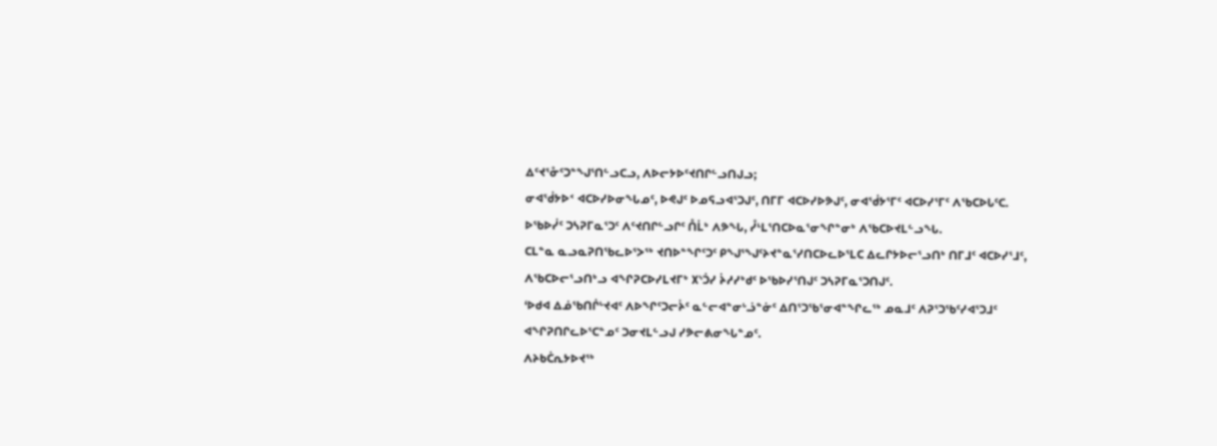ᐃᑦᔪᕐᓁᑦᑐᓐᖑᕐᑎᓪᓗᑕᓗ, ᐱᐅᓕᔭᐅᑦᔪᑎᒋᓪᓗᑎᒍᓗ;
ᓂᐊᖂᔭᐅᑉ ᐊᑕᐅᓯᐅᓂᖓᓄᑦ, ᐅᕙᒍᑦ ᐅᓄᕋᓗᐊᕐᑐᒍᑦ, ᑎᒥᒥ ᐊᑕᐅᓯᐅᕗᒍᑦ, ᓂᐊᖂᔭᕐᒥᑦ ᐊᑕᐅᓯᕐᒥᑦ ᐱᖃᑕᐅᒐᑦᑕ.
ᐅᖃᐅᓰᑦ ᑐᓴᕈᒥᓇᕐᑐᑦ ᐱᑦᔪᑎᒋᓪᓗᒋᑦ ᑍᒫᒃ ᐱᕗᖓ, ᓮᒻᒪᕐᑎᑕᐅᓇᕐᓂᖏᓐᓂᒃ ᐱᖃᑕᐅᔪᒪᓪᓗᖓ.
ᑕᒪᓐᓇ ᓇᓗᓇᕈᑎᖃᓚᐅᕐᐳᖅ ᔪᑎᐅᓐᖏᑦᑐᑦ ᑭᖑᕐᖑᑦᔨᔪᓐᓇᕐᓯᑎᑕᐅᓚᐅᕐᒪᑕ ᐃᓚᒋᔭᐅᓕᕐᓗᑎᒃ ᑎᒥᒧᑦ ᐊᑕᐅᓯᕐᒧᑦ, ᐱᖃᑕᐅᓕᕐᓗᑎᒃᓗ ᐊᖏᕈᑕᐅᓯᒪᔪᒥᒃ ᙭ᔅᑑᓯ ᔩᓱᓯᒃᑯᑦ ᐅᖃᐅᓯᕐᑎᒍᑦ ᑐᓴᕈᒥᓇᕐᑐᑎᒍᑦ.
‘ᐅᑯᐊ ᐃᓅᖃᑎᒌᒡᔪᐊᑦ ᐱᐅᖏᑦᑐᓕᔩᑦ ᓇᓪᓕᐊᓐᓂᒡᓘᓐᓃᑦ ᐃᑎᕐᑐᖃᕐᓂᐊᓐᖏᓚᖅ ᓄᓇᒧᑦ ᐱᕈᕐᑐᖃᑦᓯᐊᕐᑐᒧᑦ ᐊᖏᕈᑎᒋᓚᐅᕐᑕᓐᓄᑦ ᑐᓂᔪᒪᓪᓗᒍ ᓯᕗᓕᕕᓂᖓᓐᓄᑦ.
ᐱᔨᑲᑖᕆᔭᐅᔪᖅ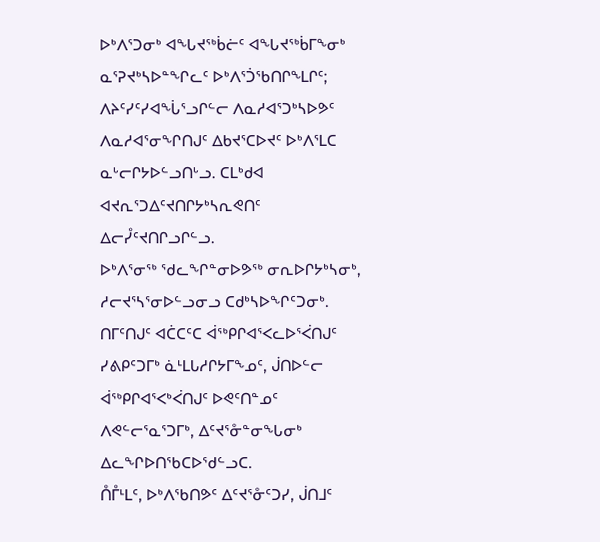ᐅᒃᐱᕐᑐᓂᒃ ᐊᖓᔪᖅᑳᓖᑦ ᐊᖓᔪᖅᑳᒥᖕᓂᒃ ᓇᕐᕈᔪᒃᓴᐅᓐᖏᓚᑦ ᐅᒃᐱᕐᑑᖃᑎᒋᖕᒪᒋᑦ; ᐱᔨᑦᓯᑦᓯᐊᖔᕐᓗᒋᓪᓕ ᐱᓇᓱᐊᕐᑐᒃᓴᐅᕗᑦ ᐱᓇᓱᐊᕐᓂᖏᑎᒍᑦ ᐃᑲᔪᕐᑕᐅᔪᑦ ᐅᒃᐱᕐᒪᑕ ᓇᒡᓕᒋᔭᐅᓪᓗᑎᒡᓗ. ᑕᒪᒃᑯᐊ ᐊᔪᕆᕐᑐᐃᑦᔪᑎᒋᔭᒃᓴᕆᕙᑎᑦ ᐃᓕᓮᑦᔪᑎᒋᓗᒋᓪᓗ.
ᐅᒃᐱᕐᓂᖅ ᖁᓚᖏᓐᓂᐅᕗᖅ ᓂᕆᐅᒋᔭᒃᓴᓂᒃ, ᓱᓕᔪᕐᓴᕐᓂᐅᓪᓗᓂᓗ ᑕᑯᒃᓴᐅᖏᑦᑐᓂᒃ.
ᑎᒥᑦᑎᒍᑦ ᐊᑖᑕᑦᑕ ᐋᖅᑭᒋᐊᕐᐸᓚᐅᕐᐹᑎᒍᑦ ᓯᕕᑭᑦᑐᒥᒃ ᓈᒻᒪᒐᓱᒋᔭᒥᖕᓄᑦ, ᒎᑎᐅᓪᓕ ᐋᖅᑭᒋᐊᕐᐸᒃᐹᑎᒍᑦ ᐅᕙᑦᑎᓐᓄᑦ ᐱᕙᓪᓕᕐᓇᕐᑐᒥᒃ, ᐃᑦᔪᕐᓁᓐᓂᖓᓂᒃ ᐃᓚᖏᐅᑎᖃᑕᐅᖁᓪᓗᑕ.
ᑍᒤᒻᒪᑦ, ᐅᒃᐱᖃᑎᕗᑦ ᐃᑦᔪᕐᓁᑦᑐᓯ, ᒎᑎᒧᑦ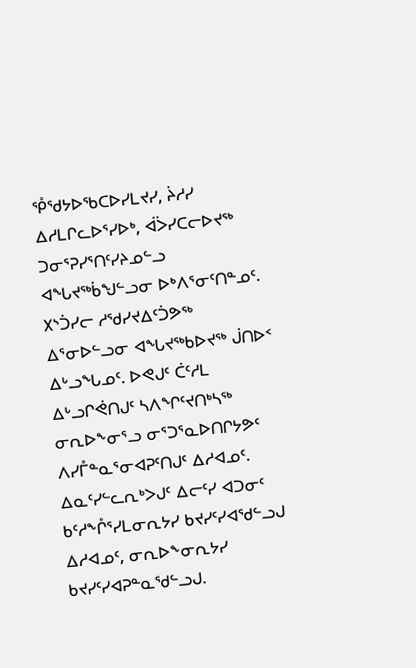ᕾᖁᔭᐅᖃᑕᐅᓯᒪᔪᓯ, ᔩᓱᓯ ᐃᓱᒪᒋᓚᐅᕐᓯᐅᒃ, ᐋᐴᓯᑕᓕᐅᔪᖅ ᑐᓂᕐᕈᓯᕐᑎᑦᓯᔨᓄᓪᓗ ᐊᖓᔪᖅᑳᖑᓪᓗᓂ ᐅᒃᐱᕐᓂᑦᑎᓐᓄᑦ.
᙭ᔅᑑᓯᓕ ᓱᖁᓯᔪᐃᑦᑑᕗᖅ ᐃᕐᓂᐅᓪᓗᓂ ᐊᖓᔪᖅᑲᐅᔪᖅ ᒎᑎᐅᑉ ᐃᒡᓗᖓᓄᑦ. ᐅᕙᒍᑦ ᑖᑦᓱᒪ ᐃᒡᓗᒋᕚᑎᒍᑦ ᓴᐱᖏᑦᔪᑎᒃᓴᖅ ᓂᕆᐅᖕᓂᕐᓗ ᓂᕐᑐᕐᓇᐅᑎᒋᔭᕗᑦ ᐱᓯᒤᓐᓇᕐᓂᐊᕈᑦᑎᒍᑦ ᐃᓱᐊᓄᑦ.
ᐃᓇᑦᓯᓪᓚᕆᒃᐳᒍᑦ ᐃᓕᑦᓯ ᐊᑐᓂᑦ ᑲᑦᓱᖕᒊᕐᓯᒪᓂᕆᔭᓯ ᑲᔪᓯᑦᓯᐊᖁᓪᓗᒍ ᐃᓱᐊᓄᑦ, ᓂᕆᐅᖕᓂᕆᔭᓯ ᑲᔪᓯᑦᓯᐊᕈᓐᓇᖁᓪᓗᒍ.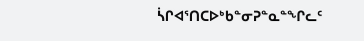ᓵᒋᐊᕐᑎᑕᐅᒃᑲᓐᓂᕈᓐᓇᓐᖏᓚᑦ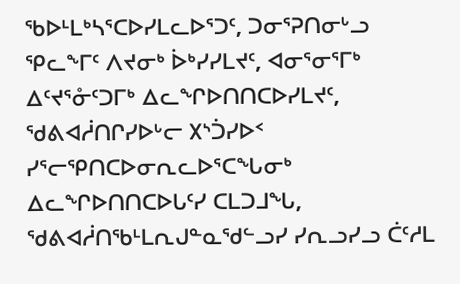ᖃᐅᒻᒪᒃᓴᕐᑕᐅᓯᒪᓚᐅᕐᑐᑦ, ᑐᓂᕐᕈᑎᓂᒡᓗ ᕿᓚᖕᒥᑦ ᐱᔪᓂᒃ ᐆᒃᓯᓯᒪᔪᑦ, ᐊᓂᕐᓂᕐᒥᒃ ᐃᑦᔪᕐᓁᑦᑐᒥᒃ ᐃᓚᖏᐅᑎᑎᑕᐅᓯᒪᔪᑦ,
ᖁᕕᐊᓲᑎᒋᓯᐅᒡᓕ ᙭ᔅᑑᓯᐅᑉ ᓯᕐᓕᕿᑎᑕᐅᓂᕆᓚᐅᕐᑕᖓᓂᒃ ᐃᓚᖏᐅᑎᑎᑕᐅᒐᑦᓯ ᑕᒪᑐᒧᖓ, ᖁᕕᐊᓲᑎᖃᒻᒪᕆᒍᓐᓇᖁᓪᓗᓯ ᓯᕆᓗᓯᓗ ᑖᑦᓱᒪ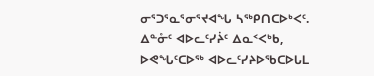ᓂᕐᑐᕐᓇᕐᓂᕐᔪᐊᖓ ᓴᖅᑭᑎᑕᐅᒃᐸᑦ.
ᐃᓐᓁᑦ ᐊᐅᓚᑦᓯᔩᑦ ᐃᓇᑉᐸᒃᑲ, ᐅᕙᖓᑦᑕᐅᖅ ᐊᐅᓚᑦᓯᔨᐅᖃᑕᐅᒐᒪ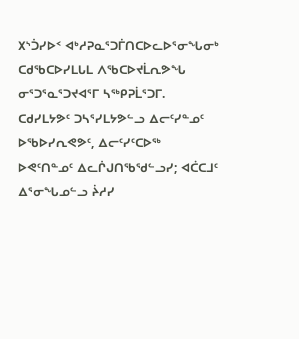᙭ᔅᑑᓯᐅᑉ ᐊᒃᓱᕈᓇᕐᑐᒦᑎᑕᐅᓚᐅᕐᓂᖓᓂᒃ ᑕᑯᖃᑕᐅᓯᒪᒐᒪ ᐱᖃᑕᐅᔪᒫᕆᕗᖓ ᓂᕐᑐᕐᓇᕐᑐᔪᐊᕐᒥ ᓴᖅᑭᕈᒫᕐᑐᒥ.
ᑕᑯᓯᒪᔭᕗᑦ ᑐᓴᕐᓯᒪᔭᕗᓪᓗ ᐃᓕᑦᓯᓐᓄᑦ ᐅᖃᐅᓯᕆᕙᕗᑦ, ᐃᓕᑦᓯᑦᑕᐅᖅ ᐅᕙᑦᑎᓐᓄᑦ ᐃᓚᒌᒍᑎᖃᖁᓪᓗᓯ; ᐊᑖᑕᒧᑦ ᐃᕐᓂᖓᓄᓪᓗ ᔩᓱᓯ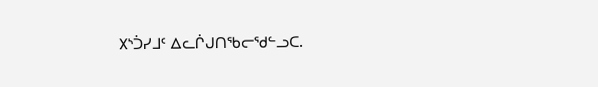᙭ᔅᑑᓯᒧᑦ ᐃᓚᒌᒍᑎᖃᓕᖁᓪᓗᑕ.